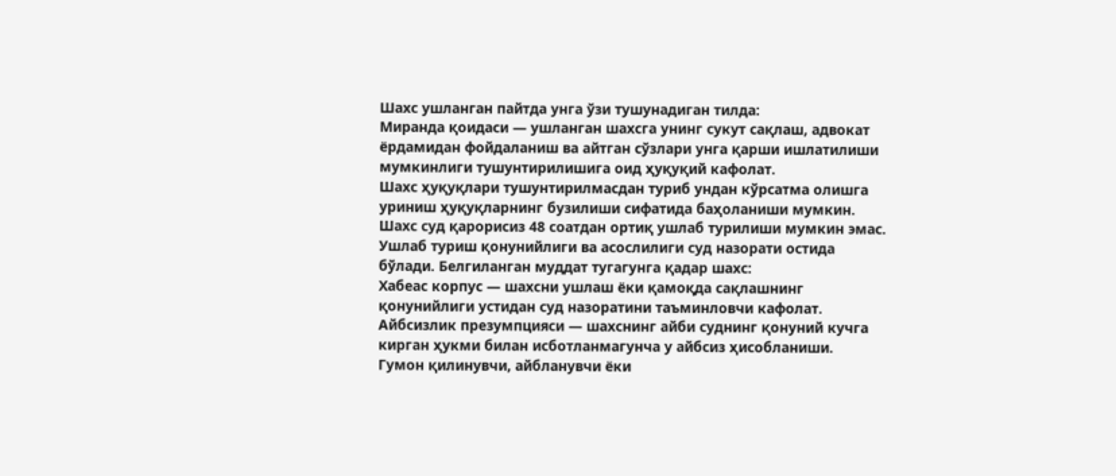Шахс ушланган пайтда унга ўзи тушунадиган тилда:
Миранда қоидаси — ушланган шахсга унинг сукут сақлаш, адвокат ёрдамидан фойдаланиш ва айтган сўзлари унга қарши ишлатилиши мумкинлиги тушунтирилишига оид ҳуқуқий кафолат.
Шахс ҳуқуқлари тушунтирилмасдан туриб ундан кўрсатма олишга уриниш ҳуқуқларнинг бузилиши сифатида баҳоланиши мумкин.
Шахс суд қарорисиз 48 соатдан ортиқ ушлаб турилиши мумкин эмас.
Ушлаб туриш қонунийлиги ва асослилиги суд назорати остида бўлади. Белгиланган муддат тугагунга қадар шахс:
Хабеас корпус — шахсни ушлаш ёки қамоқда сақлашнинг қонунийлиги устидан суд назоратини таъминловчи кафолат.
Айбсизлик презумпцияси — шахснинг айби суднинг қонуний кучга кирган ҳукми билан исботланмагунча у айбсиз ҳисобланиши.
Гумон қилинувчи, айбланувчи ёки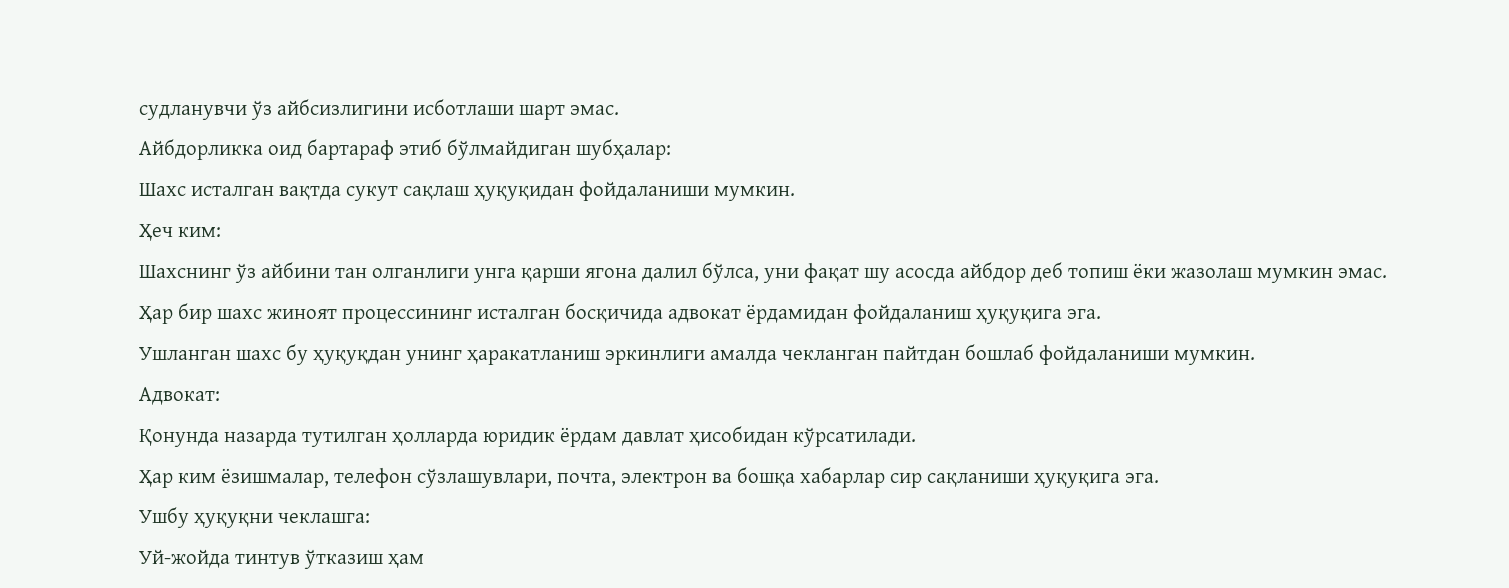судланувчи ўз айбсизлигини исботлаши шарт эмас.
Айбдорликка оид бартараф этиб бўлмайдиган шубҳалар:
Шахс исталган вақтда сукут сақлаш ҳуқуқидан фойдаланиши мумкин.
Ҳеч ким:
Шахснинг ўз айбини тан олганлиги унга қарши ягона далил бўлса, уни фақат шу асосда айбдор деб топиш ёки жазолаш мумкин эмас.
Ҳар бир шахс жиноят процессининг исталган босқичида адвокат ёрдамидан фойдаланиш ҳуқуқига эга.
Ушланган шахс бу ҳуқуқдан унинг ҳаракатланиш эркинлиги амалда чекланган пайтдан бошлаб фойдаланиши мумкин.
Адвокат:
Қонунда назарда тутилган ҳолларда юридик ёрдам давлат ҳисобидан кўрсатилади.
Ҳар ким ёзишмалар, телефон сўзлашувлари, почта, электрон ва бошқа хабарлар сир сақланиши ҳуқуқига эга.
Ушбу ҳуқуқни чеклашга:
Уй-жойда тинтув ўтказиш ҳам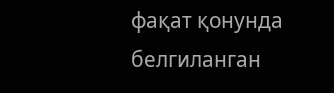фақат қонунда белгиланган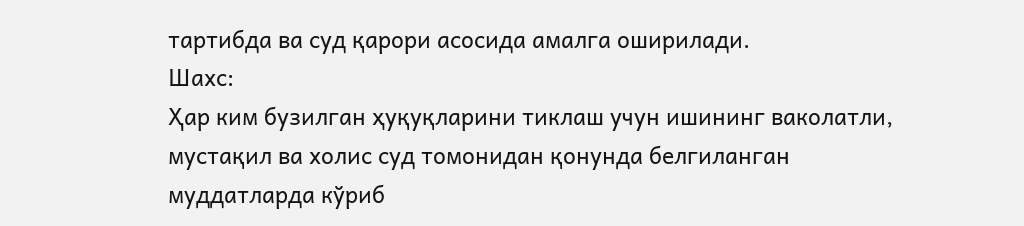тартибда ва суд қарори асосида амалга оширилади.
Шахс:
Ҳар ким бузилган ҳуқуқларини тиклаш учун ишининг ваколатли, мустақил ва холис суд томонидан қонунда белгиланган муддатларда кўриб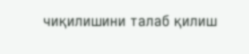чиқилишини талаб қилиш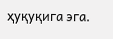ҳуқуқига эга.